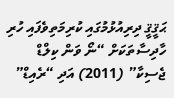ޙަޤީޤީ ދިރިއުޅުމުގައި ކުރިމަތިވެފައި ހުރި ހާދިސާތަކަށް “ނޯ ވަން ކިލްޑް ޖެސިކާ” (2011) އަދި “ރެއިޑް”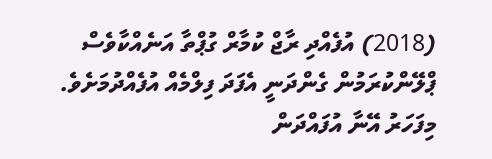(2018) އުފެއްދި ރާޖް ކުމާރް ގުޕްތާ އަނެއްކާވެސް ޕްލޭންކުރަމުން ގެންދަނީ އެފަދަ ފިލްމެއް އުފެއްދުމަށެވެ. މިފަހަރު އޭނާ އުފައްދަން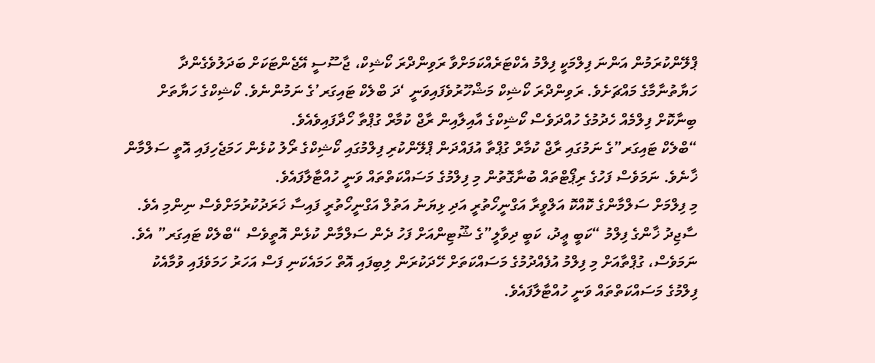ޕްލޭންކުރަމުން އަންނަ ފިލްމަކީ ފިލްމު އެކްޓަރެއްކަމަށްވާ ރަވިންދްރަ ކޯޝިކް، ޖާސޫސީ އޭޖެންޓަކަށް ބަދަލުވެގެންދާ ހަޔާތުނާމާގެ މައްޗަށެވެ. ރަވިންދްރަ ކޯޝިކް މަޝްހޫރުވެފައިވަނީ ‘ދަ ބްލެކް ޓައިގަރ’ގެ ނަމުންނެވެ. ކޯޝިކްގެ ހަޔާތަށް ބިނާކޮށް ފިލްމެއް ހެދުމުގެ ހުއްދަވެސް ކޯޝިކްގެ އާއިލާއިން ރާޖް ކުމާރް ގުޕްތާ ހޯދާފައިވެއެވެ.
“ބްލެކް ޓައިގަރ”ގެ ނަމުގައި ރާޖް ކުމާރް ގުޕްތާ އުފައްދަން ޕްލޭންކުރި ފިލްމުގައި ކޯޝިކްގެ ރޯލު ކުޅެން ހަމަޖެހިފައި އޮތީ ސަލްމާން ޚާނެވެ. ނަމަވެސް ފަހުގެ ރިޕޯޓްތައް ބުނާގޮތުން މި ފިލްމުގެ މަސައްކަތްތައް ވަނީ ހުއްޓާލާފައެވެ.
މި ފިލްމަށް ސަލްމާންގެ ކޮއްކޮ އަލްވީރާ އަގްނީހޯތުރީ އަދި ޅިޔަނު އަތުލް އަގްނީހޯތުރީ ފައިސާ ޚަރަދުކުރުމަށްވެސް ނިންމި އެވެ. ސާޖިދު ޚާންގެ ފިލްމު “ކަބީ ޢީދު، ކަބީ ދިވާލީ”ގެ ޝޫޓިންއަށް ފަހު ދެން ސަލްމާން ކުޅެން އޮތީވެސް “ބްލެކް ޓައިގަރ” އެވެ.
ނަމަވެސް، ގުޕްތާއަށް މި ފިލްމު އުފެއްދުމުގެ މަސައްކަތަށް ހޭދަކުރަން ލިބިފައި އޮތް ހަމައެކަނި ފަސް އަހަރު ހަމަވެފައި ވުމާއެކު ފިލްމުގެ މަސައްކަތްތައް ވަނީ ހުއްޓާލާފައެވެ.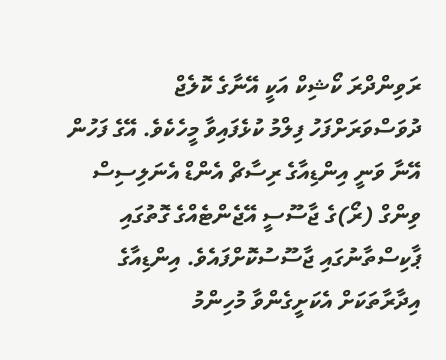ރަވިންދްރަ ކޯޝިކް އަކީ އޭނާގެ ކޮލެޖް ދުވަސްވަރަށްފަހު ފިލްމު ކުޅެފައިވާ މީހެކެވެ. އޭގެ ފަހުން އޭނާ ވަނީ އިންޑިއާގެ ރިސާޗް އެންޑް އެނަލިސިސް ވިންގް (ރޯ)ގެ ޖާސޫސީ އޭޖެންޓެއްގެ ގޮތުގައި ޕާކިސްތާނުގައި ޖާސޫސުކޮށްފައެވެ. އިންޑިއާގެ އިދާރާތަކަށް އެކަށީގެންވާ މުހިންމު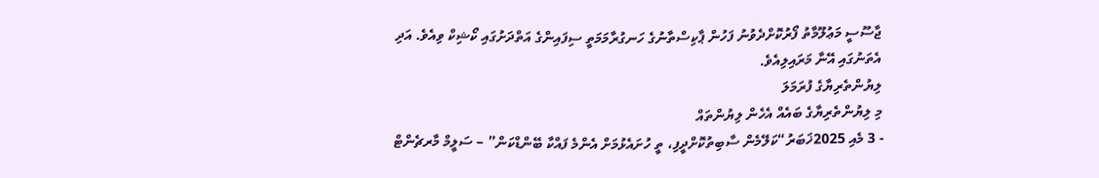ޖާސޫސީ މަޢުލޫމާތު ފޯރުކޮށްދެވުނު ފަހުން ޕާކިސްތާނުގެ ހަނގުރާމަމަތީ ސިފައިންގެ އަތްދަށުގައި ކޯޝިކް ވިއެވެ. އަދި އެތަނުގައި އޭނާ މަރައިލިއެވެ.
ލިޔުންތެރިޔާގެ ފުރަމަލަ
މި ލިޔުންތެރިޔާގެ ބައެއް އެހެން ލިޔުންތައް
- 3 މެއި 2025ޚަބަރު“ކަލޭމެން ސާބިތުކޮށްދީފި، ތީ ހުށައެޅުމަށް އެންމެ ފައްކާ ބޭންޑްކަން” – ސަލީމް މާރޗެންޓް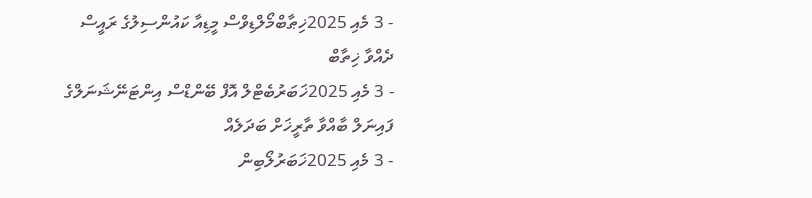- 3 މެއި 2025ޚިޠާބްމޯލްޑިވްސް މީޑިއާ ކައުންސިލުގެ ރައީސް ދެއްވާ ޚިތާބް
- 3 މެއި 2025ޚަބަރުބެޓްލް އޮފް ބޭންޑްސް އިންޓަނޭޝަނަލްގެ ފައިނަލް ބާއްވާ ތާރީޚަށް ބަދަލެއް
- 3 މެއި 2025ޚަބަރުލޯބިން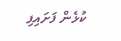ކުޅެން ފަށައިފި